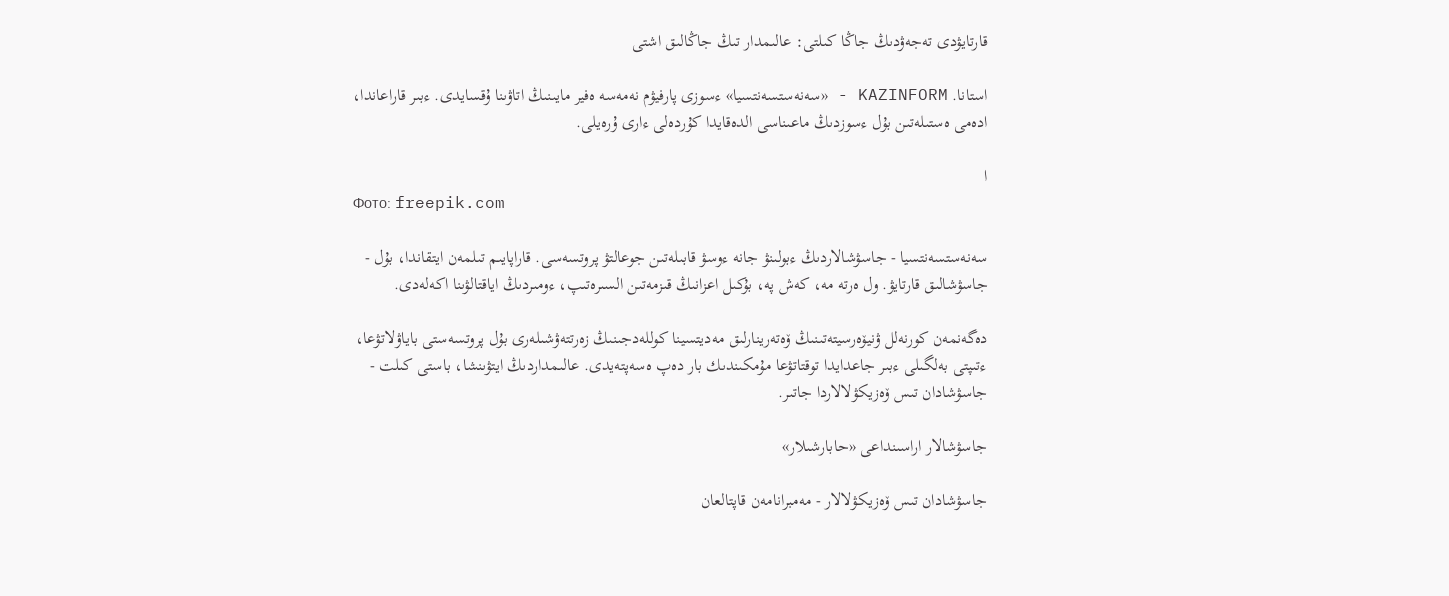قارتايۋدى تەجەۋدىڭ جاڭا كىلتى: عالىمدار تىڭ جاڭالىق اشتى

استانا. KAZINFORM - «سەنەستسەنتسيا» ءسوزى پارفيۋم نەمەسە ەفير مايىنىڭ اتاۋىنا ۇقسايدى. ءبىر قاراعاندا، ادەمى ەستىلەتىن بۇل ءسوزدىڭ ماعىناسى الدەقايدا كۇردەلى ءارى ۇرەيلى.

ا
Фото: freepik.com

سەنەستسەنتسيا - جاسۋشالاردىڭ ءبولىنۋ جانە ءوسۋ قابىلەتىن جوعالتۋ پروتسەسى. قاراپايىم تىلمەن ايتقاندا، بۇل - جاسۋشالىق قارتايۋ. ول ەرتە مە، كەش پە، بۇكىل اعزانىڭ قىزمەتىن السىرەتىپ، ءومىردىڭ اياقتالۋىنا اكەلەدى.

دەگەنمەن كورنەلل ۋنيۆەرسيتەتىنىڭ ۆەتەرينارلىق مەديتسينا كوللەدجىنىڭ زەرتتەۋشىلەرى بۇل پروتسەستى باياۋلاتۋعا، ءتىپتى بەلگىلى ءبىر جاعدايدا توقتاتۋعا مۇمكىندىك بار دەپ ەسەپتەيدى. عالىمداردىڭ ايتۋىنشا، باستى كىلت - جاسۋشادان تىس ۆەزيكۋلالاردا جاتىر.

جاسۋشالار اراسىنداعى «حابارشىلار»

جاسۋشادان تىس ۆەزيكۋلالار - مەمبرانامەن قاپتالعان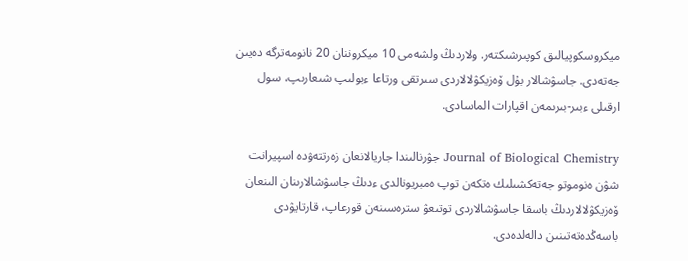ميكروسكوپيالىق كوپىرشىكتەر. ولاردىڭ ولشەمى 10 ميكروننان 20 نانومەترگە دەيىن جەتەدى. جاسۋشالار بۇل ۆەزيكۋلالاردى سىرتقى ورتاعا ءبولىپ شىعارىپ، سول ارقىلى ءبىر-بىرىمەن اقپارات الماسادى.

Journal of Biological Chemistry جۋرنالىندا جاريالانعان زەرتتەۋدە اسپيرانت شۋن ەنوموتو جەتەكشىلىك ەتكەن توپ ەمبريونالدى ءدىڭ جاسۋشالارىنان الىنعان ۆەزيكۋلالاردىڭ باسقا جاسۋشالاردى توتىعۋ سترەسىنەن قورعاپ، قارتايۋدى باسەڭدەتەتىنىن دالەلدەدى.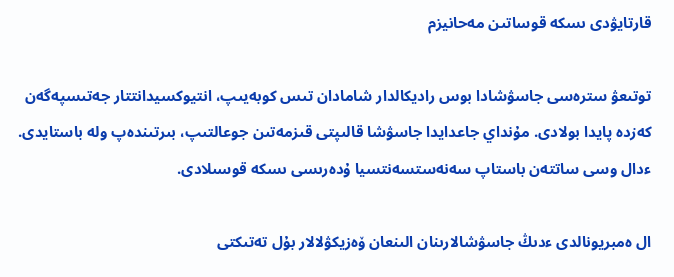قارتايۋدى ىسكە قوساتىن مەحانيزم

توتىعۋ سترەسى جاسۋشادا بوس راديكالدار شامادان تىس كوبەيىپ، انتيوكسيدانتتار جەتىسپەگەن كەزدە پايدا بولادى. مۇنداي جاعدايدا جاسۋشا قالىپتى قىزمەتىن جوعالتىپ، بىرتىندەپ ولە باستايدى. ءدال وسى ساتتەن باستاپ سەنەستسەنتسيا ۇدەرىسى ىسكە قوسىلادى.

ال ەمبريونالدى ءدىڭ جاسۋشالارىنان الىنعان ۆەزيكۋلالار بۇل تەتىكتى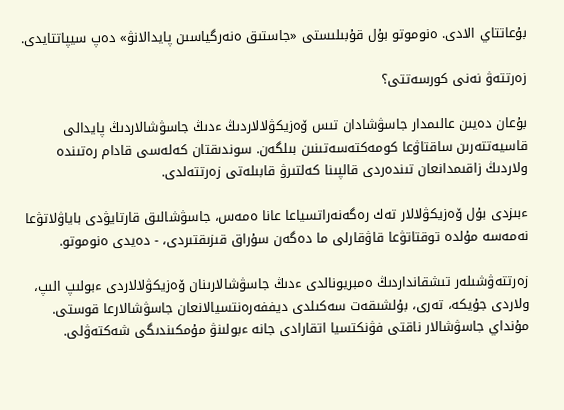بۇعاتتاي الادى. ەنوموتو بۇل قۇبىلىستى «جاستىق ەنەرگياسىن پايدالانۋ» دەپ سيپاتتايدى.

زەرتتەۋ نەنى كورسەتتى؟

بۇعان دەيىن عالىمدار جاسۋشادان تىس ۆەزيكۋلالاردىڭ ءدىڭ جاسۋشالاردىڭ پايدالى قاسيەتتەرىن ساقتاۋعا كومەكتەسەتىنىن بىلگەن. سوندىقتان كەلەسى قادام رەتىندە ولاردىڭ زاقىمدانعان تىندەردى قالپىنا كەلتىرۋ قابىلەتى زەرتتەلدى.

ءبىزدى بۇل ۆەزيكۋلالار تەك رەگەنەراتسياعا عانا ەمەس، جاسۋشالىق قارتايۋدى باياۋلاتۋعا نەمەسە مۇلدە توقتاتۋعا قاۋقارلى ما دەگەن سۇراق قىزىقتىردى، - دەيدى ەنوموتو.

زەرتتەۋشىلەر تىشقانداردىڭ ەمبريونالدى ءدىڭ جاسۋشالارىنان ۆەزيكۋلالاردى ءبولىپ الىپ، ولاردى جۇيكە، تەرى، بۇلشىقەت سەكىلدى ديففەرەنتسيالانعان جاسۋشالارعا قوستى. مۇنداي جاسۋشالار ناقتى فۋنكتسيا اتقارادى جانە ءبولىنۋ مۇمكىندىگى شەكتەۋلى.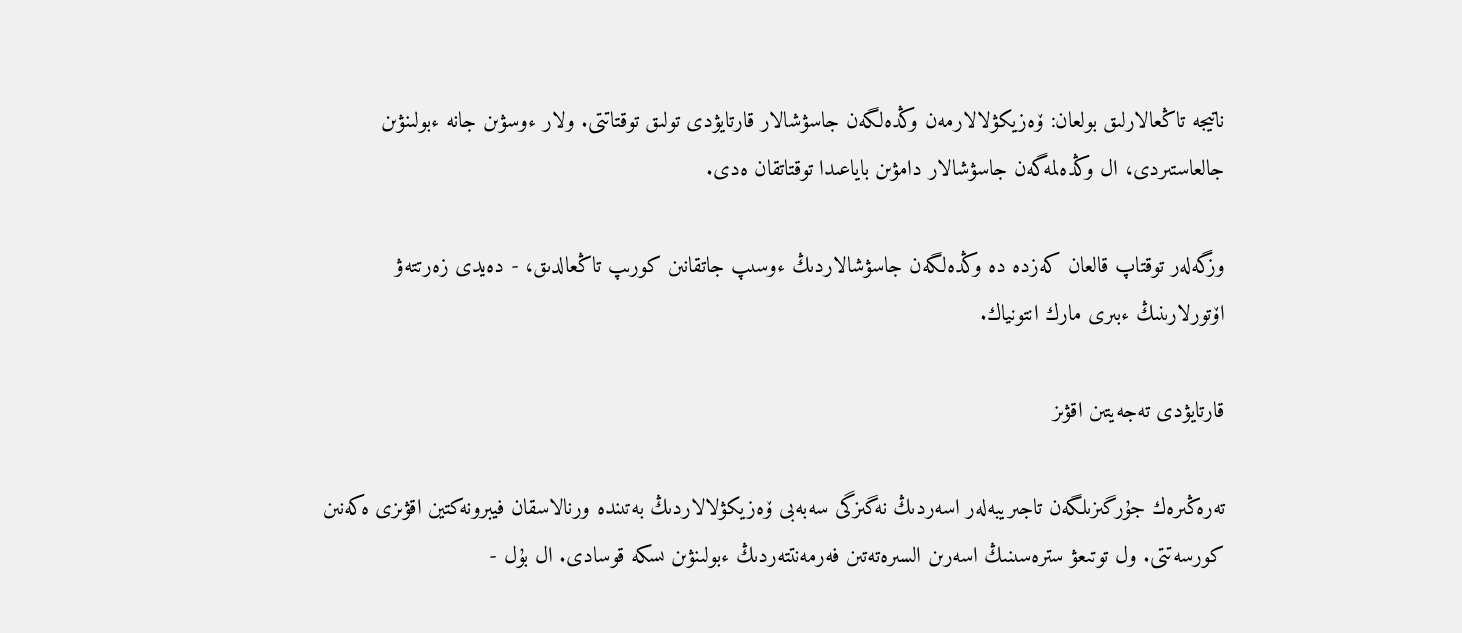ناتيجە تاڭعالارلىق بولعان: ۆەزيكۋلالارمەن وڭدەلگەن جاسۋشالار قارتايۋدى تولىق توقتاتتى. ولار ءوسۋىن جانە ءبولىنۋىن جالعاستىردى، ال وڭدەلمەگەن جاسۋشالار دامۋىن باياعىدا توقتاتقان ەدى.

وزگەلەر توقتاپ قالعان كەزدە دە وڭدەلگەن جاسۋشالاردىڭ ءوسىپ جاتقانىن كورىپ تاڭعالدىق، - دەيدى زەرتتەۋ اۆتورلارىنىڭ ءبىرى مارك انتونياك.

قارتايۋدى تەجەيتىن اقۋىز

تەرەڭىرەك جۇرگىزىلگەن تاجىريبەلەر اسەردىڭ نەگىزگى سەبەبى ۆەزيكۋلالاردىڭ بەتىندە ورنالاسقان فيبرونەكتين اقۋىزى ەكەنىن كورسەتتى. ول توتىعۋ سترەسىنىڭ اسەرىن السىرەتەتىن فەرمەنتتەردىڭ ءبولىنۋىن ىسكە قوسادى. ال بۇل -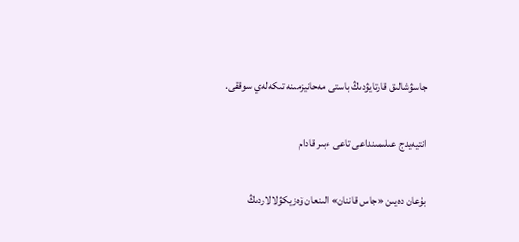جاسۋشالىق قارتايۋدىڭ باستى مەحانيزمىنە تىكەلەي سوققى.

انتيەيدج عىلىمىنداعى تاعى ءبىر قادام

بۇعان دەيىن «جاس قاننان» الىنعان ۆەزيكۋلالاردىڭ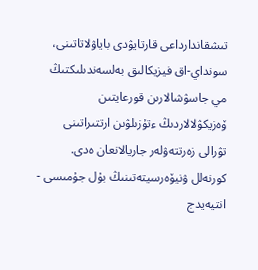تىشقاندارداعى قارتايۋدى باياۋلاتاتىنى، سونداي-اق فيزيكالىق بەلسەندىلىكتىڭ مي جاسۋشالارىن قورعايتىن ۆەزيكۋلالاردىڭ ءتۇزىلۋىن ارتتىراتىنى تۋرالى زەرتتەۋلەر جاريالانعان ەدى. كورنەلل ۋنيۆەرسيتەتىنىڭ بۇل جۇمىسى - انتيەيدج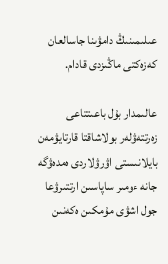عىلىمىنىڭ دامۋىنا جاسالعان كەزەكتى ماڭىزدى قادام.

عالىمدار بۇل باعىتتاعى زەرتتەۋلەر بولاشاقتا قارتايۋمەن بايلانىستى اۋرۋلاردى ەمدەۋگە جانە ءومىر ساپاسىن ارتتىرۋعا جول اشۋى مۇمكىن ەكەنىن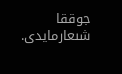جوققا شىعارمايدى.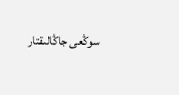سوڭعى جاڭالىقتار